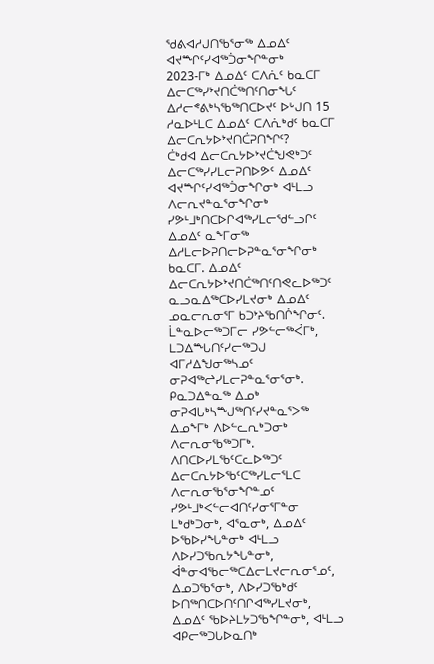ᖁᕕᐊᓱᒍᑎᖃᕐᓂᖅ ᐃᓄᐃᑦ ᐊᔪᖖᒋᑦᓯᐊᖅᑑᓂᖏᓐᓂᒃ
2023-ᒥᒃ ᐃᓄᐃᑦ ᑕᐱᕇᑦ ᑲᓇᑕᒥ ᐃᓕᑕᖅᓯᔾᔪᑎᑖᖅᑎᑦᑎᓂᖓᑦ
ᐃᓱᓕᕝᕕᒃᓴᖃᖅᑎᑕᐅᔪᑦ ᐅᒡᒍᑎ 15
ᓱᓇᐅᒻᒪᑕ ᐃᓄᐃᑦ ᑕᐱᕇᒃᑯᑦ ᑲᓇᑕᒥ ᐃᓕᑕᕆᔭᐅᔾᔪᑎᑖᕈᑎᖏᑦ?
ᑖᒃᑯᐊ ᐃᓕᑕᕆᔭᐅᔾᔪᑖᖑᕙᒃᑐᑦ ᐃᓕᑕᖅᓯᓯᒪᓕᕈᑎᐅᕗᑦ ᐃᓄᐃᑦ ᐊᔪᖖᒋᑦᓯᐊᖅᑑᓂᖏᓂᒃ ᐊᒻᒪᓗ ᐱᓕᕆᔪᓐᓇᕐᓂᖏᓂᒃ ᓯᕗᒻᒧᒃᑎᑕᐅᒋᐊᖅᓯᒪᓕᖁᓪᓗᒋᑦ ᐃᓄᐃᑦ ᓇᖕᒥᓂᖅ ᐃᓱᒪᓕᐅᕈᑎᓕᐅᕈᓐᓇᕐᓂᖏᓂᒃ ᑲᓇᑕᒥ. ᐃᓄᐃᑦ ᐃᓕᑕᕆᔭᐅᔾᔪᑎᑖᖅᑎᑦᑎᕙᓚᐅᖅᑐᑦ ᓇᓗᓇᐃᖅᑕᐅᓯᒪᔪᓂᒃ ᐃᓄᐃᑦ ᓄᓇᓕᕆᓂᕐᒥ ᑲᑐᔾᔨᖃᑎᒌᖏᓂᑦ. ᒫᓐᓇᐅᓕᖅᑐᒥᓕ ᓯᕗᓪᓕᖅᐹᒥᒃ, ᒪᑐᐃᖖᒐᑎᑦᓯᓕᖅᑐᒍ ᐊᒥᓱᐃᖑᓂᖅᓴᓄᑦ ᓂᕈᐊᖅᖠᓯᒪᓕᕈᓐᓇᕐᓂᕐᓂᒃ. ᑭᓇᑐᐃᓐᓇᖅ ᐃᓄᒃ ᓂᕈᐊᒐᒃᓴᖖᒍᖅᑎᑦᓯᔪᓐᓇᕐᐳᖅ ᐃᓄᖕᒥᒃ ᐱᐅᓪᓚᕆᒃᑐᓂᒃ ᐱᓕᕆᓂᖃᖅᑐᒥᒃ. ᐱᑎᑕᐅᓯᒪᖃᑦᑕᓚᐅᖅᑐᑦ ᐃᓕᑕᕆᔭᐅᖃᑦᑕᖅᓯᒪᓕᕐᒪᑕ ᐱᓕᕆᓂᖃᕐᓂᖏᓐᓄᑦ ᓯᕗᒻᒧᒃᐸᓪᓕᐊᑎᑦᓯᓂᕐᒥᓐᓂ ᒪᒃᑯᒃᑐᓂᒃ, ᐊᕐᓇᓂᒃ, ᐃᓄᐃᑦ ᐅᖃᐅᓯᖓᓐᓂᒃ ᐊᒻᒪᓗ ᐱᐅᓯᑐᖃᕆᔭᖓᓐᓂᒃ, ᐋᓐᓂᐊᖃᓕᖅᑕᐃᓕᒪᔪᓕᕆᓂᕐᓄᑦ, ᐃᓄᑐᖃᕐᓂᒃ, ᐱᐅᓯᑐᖃᒃᑯᑦ ᐅᑎᖅᑎᑕᐅᑎᑦᑎᒋᐊᖅᓯᒪᔪᓂᒃ, ᐃᓄᐃᑦ ᖃᐅᔨᒪᔭᑐᖃᖏᓐᓂᒃ, ᐊᒻᒪᓗ ᐊᑭᓕᖅᑐᒐᐅᓇᑎᒃ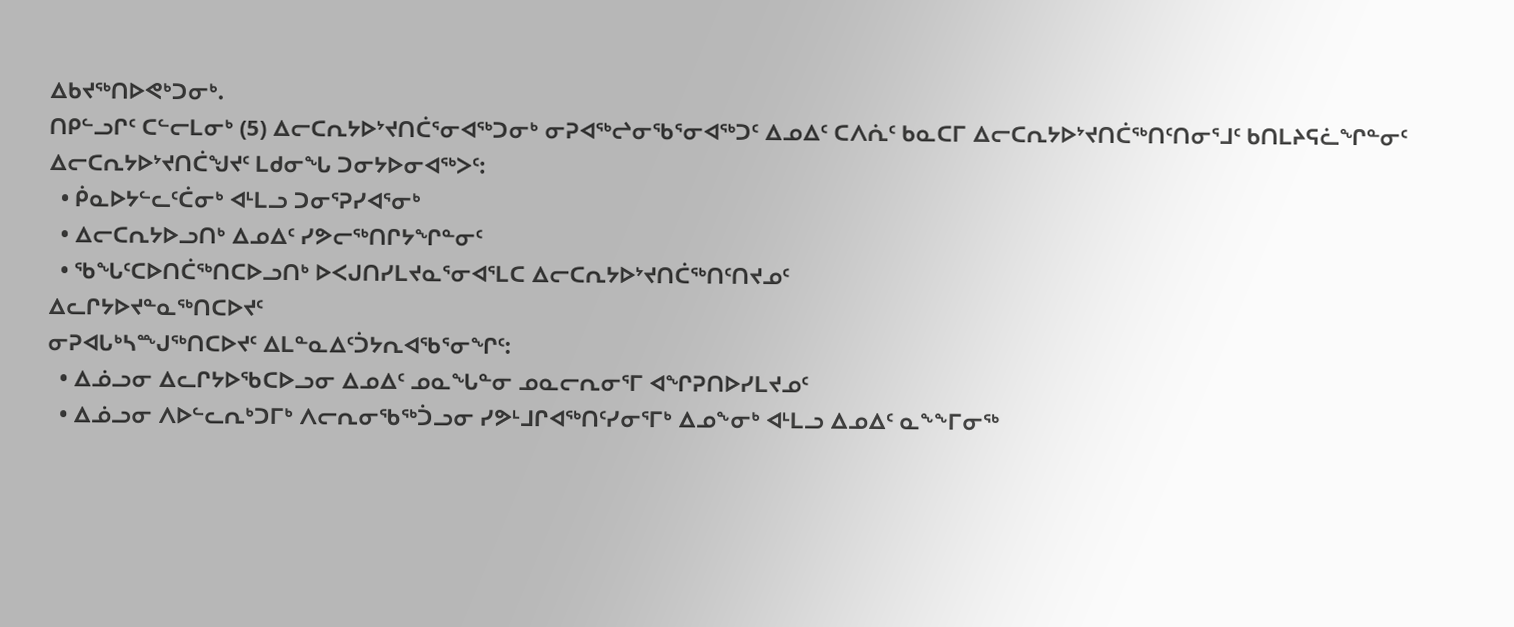ᐃᑲᔪᖅᑎᐅᕙᒃᑐᓂᒃ.
ᑎᑭᓪᓗᒋᑦ ᑕᓪᓕᒪᓂᒃ (5) ᐃᓕᑕᕆᔭᐅᔾᔪᑎᑖᕐᓂᐊᖅᑐᓂᒃ ᓂᕈᐊᖅᖠᓂᖃᕐᓂᐊᖅᑐᑦ ᐃᓄᐃᑦ ᑕᐱᕇᑦ ᑲᓇᑕᒥ ᐃᓕᑕᕆᔭᐅᔾᔪᑎᑖᖅᑎᑦᑎᓂᕐᒧᑦ ᑲᑎᒪᔨᕋᓛᖏᓐᓂᑦ
ᐃᓕᑕᕆᔭᐅᔾᔪᑎᑖᖑᔪᑦ ᒪᑯᓂᖓ ᑐᓂᔭᐅᓂᐊᖅᐳᑦ:
  • ᑮᓇᐅᔭᓪᓚᑦᑖᓂᒃ ᐊᒻᒪᓗ ᑐᓂᕐᕈᓯᐊᕐᓂᒃ
  • ᐃᓕᑕᕆᔭᐅᓗᑎᒃ ᐃᓄᐃᑦ ᓯᕗᓕᖅᑎᒋᔭᖏᓐᓂᑦ
  • ᖃᖓᑦᑕᐅᑎᑖᖅᑎᑕᐅᓗᑎᒃ ᐅᐸᒍᑎᓯᒪᔪᓇᕐᓂᐊᕐᒪᑕ ᐃᓕᑕᕆᔭᐅᔾᔪᑎᑖᖅᑎᑦᑎᔪᓄᑦ
ᐃᓚᒋᔭᐅᔪᓐᓇᖅᑎᑕᐅᔪᑦ
ᓂᕈᐊᒐᒃᓴᖖᒍᖅᑎᑕᐅᔪᑦ ᐃᒪᓐᓇᐃᑦᑑᔭᕆᐊᖃᕐᓂᖏᑦ:
  • ᐃᓅᓗᓂ ᐃᓚᒋᔭᐅᖃᑕᐅᓗᓂ ᐃᓄᐃᑦ ᓄᓇᖓᓐᓂ ᓄᓇᓕᕆᓂᕐᒥ ᐊᖏᕈᑎᐅᓯᒪᔪᓄᑦ
  • ᐃᓅᓗᓂ ᐱᐅᓪᓚᕆᒃᑐᒥᒃ ᐱᓕᕆᓂᖃᖅᑑᓗᓂ ᓯᕗᒻᒧᒋᐊᖅᑎᑦᓯᓂᕐᒥᒃ ᐃᓄᖕᓂᒃ ᐊᒻᒪᓗ ᐃᓄᐃᑦ ᓇᖕᖕᒥᓂᖅ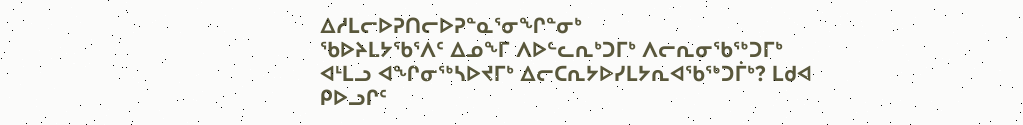ᐃᓱᒪᓕᐅᕈᑎᓕᐅᕈᓐᓇᕐᓂᖏᓐᓂᒃ
ᖃᐅᔨᒪᔭᖃᕐᐱᑦ ᐃᓄᖕᒥ ᐱᐅᓪᓚᕆᒃᑐᒥᒃ ᐱᓕᕆᓂᖃᖅᑐᒥᒃ ᐊᒻᒪᓗ ᐊᖏᓂᖅᓴᐅᔪᒥᒃ ᐃᓕᑕᕆᔭᐅᓯᒪᔭᕆᐊᖃᖅᑐᒦᒃ? ᒪᑯᐊ ᑭᐅᓗᒋᑦ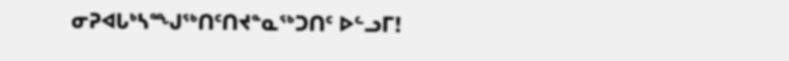ᓂᕈᐊᒐᒃᓴᖖᒍᖅᑎᑦᑎᔪᓐᓇᖅᑐᑎᑦ ᐅᓪᓗᒥ!